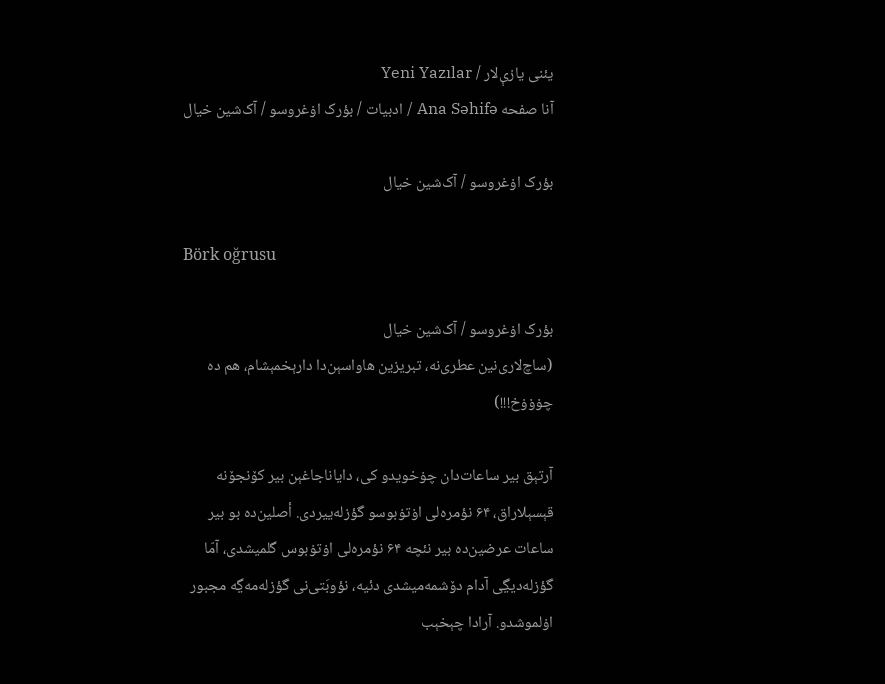یئنی یازې‌لار / Yeni Yazılar
آنا صفحه Ana Səhifə / ادبیات / بؤرک اۏغروسو / آک‌شین خیال

بؤرک اۏغروسو / آک‌شین خیال

Börk oğrusu

بؤرک اۏغروسو / آک‌شین خیال
(ساچ‌لاری‌نین عطری‌نه، تبریزین هاواسېن‌دا دارېخمېشام، هم ده چۏۏۏخ!!!)

آرتېق بیر ساعات‌دان چۏخویدو کی، دایاناجاغېن بیر کۆنجۆنه قېسېلاراق، ۶۴ نؤمره‌لی اۏتۏبوسو گؤزله‌ییردی. أصلین‌ده‌ بو بیر ساعات عرضین‌ده‌ بیر نئچه ۶۴ نؤمره‌لی اۏتۏبوس گلمیشدی، آمّا گؤزله‌دیڲی آدام دۆشمه‌میشدی دئیه، نؤوبَتی‌نی گؤزله‌مه‌ڲه مجبور اۏلموشدو. آرادا چېخېب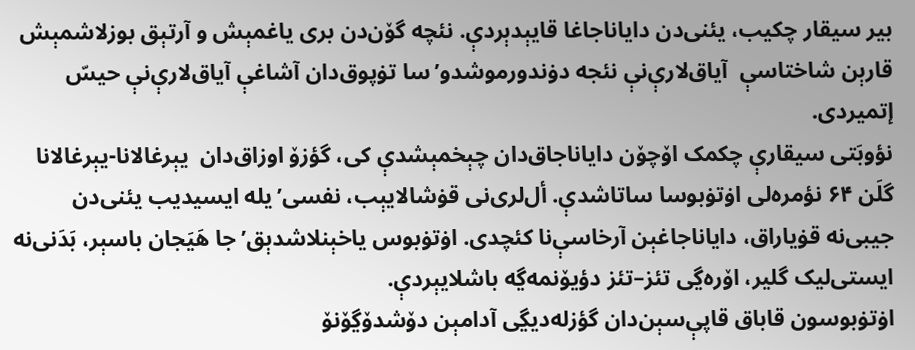بیر سیقار چکیب، یئنی‌دن دایاناجاغا قایېدېردې. نئچه گۆن‌دن بری یاغمېش و آرتېق بوزلاشمېش قارېن شاختاسې  آیاق‌لارې‌نې نئجه دۏندورموشدو’سا تۏپوق‌دان آشاغې آیاق‌لارې‌نې حیسّ إتمیردی.
نؤوبَتی سیقارې چکمک اۆچۆن دایاناجاق‌دان چېخمېشدې کی، گؤزۆ اوزاق‌دان  یېرغالانا-یېرغالانا گلَن ۶۴ نؤمره‌لی اۏتۏبوسا ساتاشدې. أل‌لری‌نی قۏشالایېب، نفسی’یله ایسیدیب یئنی‌دن جیبی‌نه‌ قۏیاراق، دایاناجاغېن آرخاسې‌نا کئچدی. اۏتۏبوس یاخېنلاشدېق’جا هَیَجان باسېر، بَدَنی‌نه‌ ایستی‌لیک گلیر، اۆره‌ڲی تئز–تئز دؤیۆنمه‌ڲه باشلایېردې.
اۏتۏبوسون قاباق قاپې‌سېن‌دان گؤزله‌دیڲی آدامېن دۆشدۆڲۆنۆ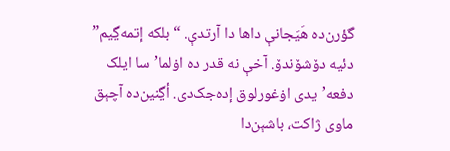گؤرن‌ده‌ هَیَجانې داها دا آرتدې. “بلکه إتمه‌ڲیم” دئیه دۆشۆندۆ. آخې نه قدر ده اۏلما’سا ایلک دفعه’یدی اۏغورلوق إده‌جک‌دی. أڲنین‌ده آچېق ماوی ژاکت، باشېن‌دا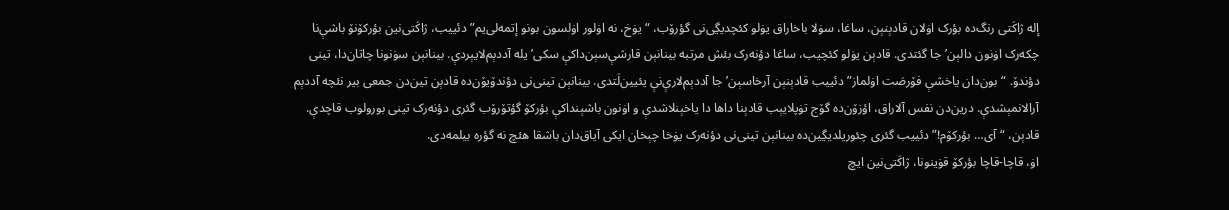إله ژاکَتی رنگ‌ده بؤرک اۏلان قادېنېن، ساغا، سۏلا باخاراق یۏلو کئچدیڲی‌نی گؤرۆب، “یۏخ، نه اۏلور اۏلسون بونو إتمه‌لی‌یم” دئییب، ژاکَتی‌نین بؤرکۆنۆ باشې‌نا چکه‌رک اۏنون دالېن’جا گئتدی. قادېن یۏلو کئچیب، ساغا دؤنه‌رک بئش مرتبه بینانېن قارشې‌سېن‌داکې سکی’یله آددېم‌لایېردې. بینانېن سۏنونا چاتان‌دا، تینی دؤندۆ. “بون‌دان یاخشې فۆرصَت اۏلماز” دئییب قادېنېن آرخاسېن’جا آددېم‌لارې‌نې یئیین‌لَتدی. بینانېن تینی‌نی دؤندۆیۆن‌ده قادېن تین‌دن جمعی بیر نئچه آددېم آرالانمېشدې. درین‌دن نفس آلاراق، اؤزۆن‌ده‌ گۆج تۏپلایېب قادېنا داها دا یاخېنلاشدې و اۏنون باشېنداکې بؤرکۆ گؤتۆرۆب گئری دؤنه‌رک تینی بورولوب قاچدې. قادېن، “آی… بؤرکۆم!” دئییب گئری چئوریلدیڲین‌ده بینانېن تینی‌نی دؤنه‌رک یۏخا چېخان ایکی آیاق‌دان باشقا هئچ نه گؤره بیلمه‌دی.
اۏ، قاچا-قاچا بؤرکۆ قۏینونا، ژاکَتی‌نین ایچ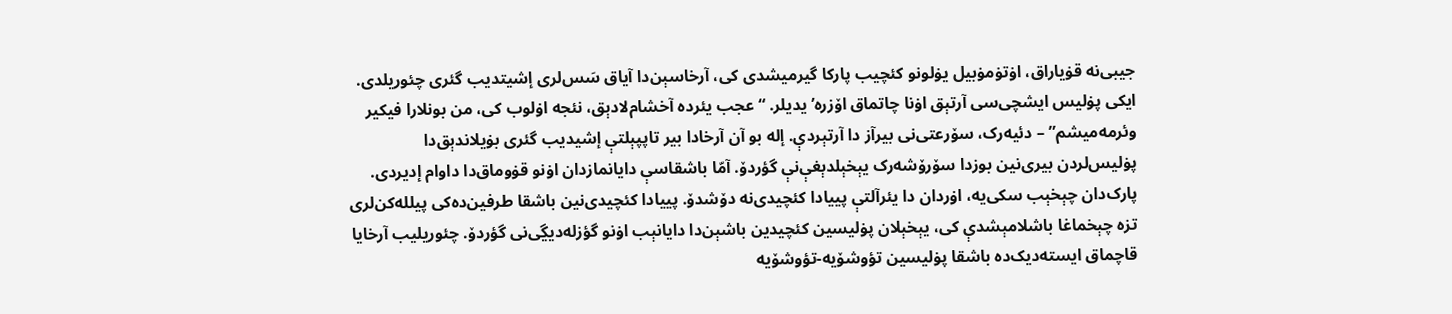جیبی‌نه‌ قۏیاراق، اۏتۏمۏبیل یۏلونو کئچیب پارکا گیرمیشدی کی، آرخاسېن‌دا آیاق سَس‌لری إشیتدیب گئری چئوریلدی. ایکی پۏلیس ایشچی‌سی آرتېق اۏنا چاتماق اۆزره’یدیلر. “عجب یئرده آخشام‌لادېق، نئجه اۏلوب کی، من بونلارا فیکیر وئرمه‌میشم” – دئیه‌رک، سۆرعتی‌نی بیرآز دا آرتېردې. إله بو آن آرخادا بیر تاپپېلتې إشیدیب گئری بۏیلاندېق‌دا پۏلیس‌لردن بیری‌نین بوزدا سۆرۆشه‌رک یېخېلدېغې‌نې گؤردۆ. آمّا باشقاسې دایانمازدان اۏنو قۏوماق‌دا داوام إدیردی. پارک‌دان چېخېب سکی‌یه، اۏردان دا یئرآلتې پییادا کئچیدی‌نه دۆشدۆ. پییادا کئچیدی‌نین باشقا طرفین‌ده‌کی پیلله‌کن‌لری تزه چېخماغا باشلامېشدې کی، یېخېلان پۏلیسین کئچیدین باشېن‌دا دایانېب اۏنو گؤزله‌دیڲی‌نی گؤردۆ. چئوریلیب آرخایا قاچماق ایسته‌دیک‌ده باشقا پۏلیسین تؤوشۆیه-تؤوشۆیه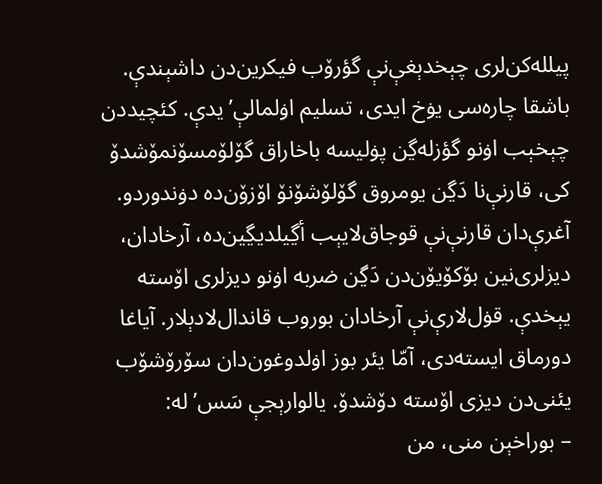پیلله‌کن‌لری چېخدېغې‌نې گؤرۆب فیکرین‌دن داشېندې. باشقا چاره‌سی یۏخ ایدی، تسلیم اۏلمالې’یدې. کئچیددن چېخېب اۏنو گؤزله‌ڲن پۏلیسه باخاراق گۆلۆمسۆنمۆشدۆ کی، قارنې‌نا دَڲن یومروق گۆلۆشۆنۆ اۆزۆن‌ده‌ دۏندوردو. آغرې‌دان قارنې‌نې قوجاق‌لایېب أڲیلدیڲین‌ده، آرخادان، دیزلری‌نین بۆکۆیۆن‌دن دَڲن ضربه‌‌ اۏنو دیزلری اۆسته یېخدې. قۏل‌لارې‌نې آرخادان بوروب قاندال‌لادېلار. آیاغا دورماق ایسته‌دی، آمّا یئر بوز اۏلدوغون‌دان سۆرۆشۆب یئنی‌دن دیزی اۆسته دۆشدۆ. یالوارېجې سَس’له‌:
– بوراخېن منی، من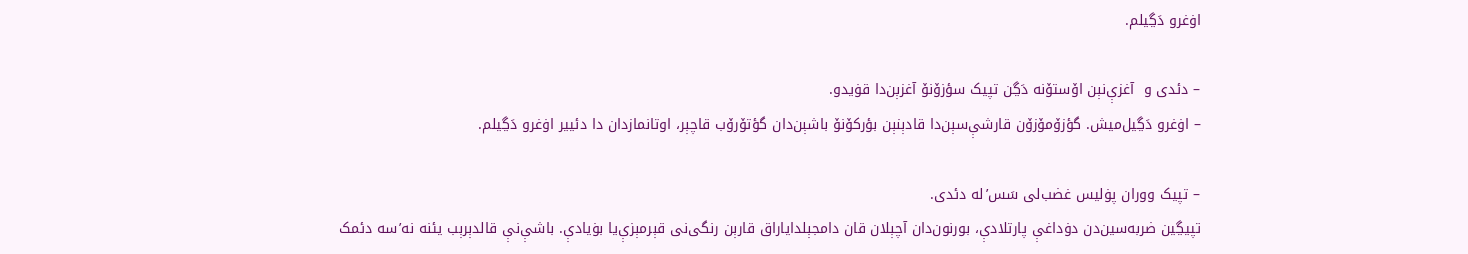اۏغرو دَڲیلم.

– دئدی و  آغزې‌نېن اۆستۆنه دَڲن تپیک سؤزۆنۆ آغزېن‌دا قۏیدو.
– اۏغرو دَڲیل‌میش. گؤزۆمۆزۆن قارشې‌سېن‌دا قادېنېن بؤرکۆنۆ باشېن‌دان گؤتۆرۆب قاچېر، اوتانمازدان دا دئییر اۏغرو دَڲیلم.

– تپیک ووران پۏلیس غضب‌لی سَس’له‌ دئدی.
تپیڲین ضربه‌‌سین‌دن دۏداغې پارتلادې، بورنون‌دان آچېلان قان دامجېلدایاراق قارېن رنگی‌نی قېرمېزې‌یا بۏیادې. باشې‌نې قالدېرېب یئنه نه‌’سه‌ دئمک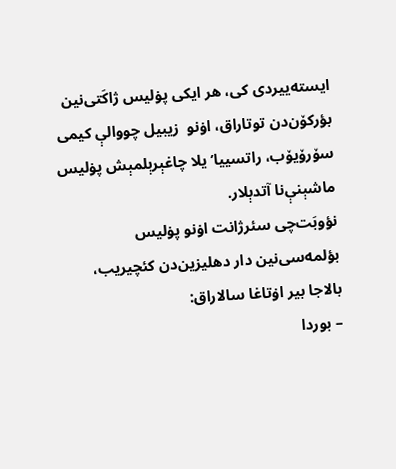ایسته‌ییردی کی، هر ایکی پۏلیس ژاکَتی‌نین بؤرکۆن‌دن توتاراق، اۏنو  زیبیل چووالې کیمی سۆرۆیۆب، راتسییا’یلا چاغېرېلمېش پۏلیس ماشېنې‌نا آتدېلار.
نؤوبَت‌چی سئرژانت اۏنو پۏلیس بؤلمه‌سی‌نین دار دهلیزین‌دن کئچیریب، بالاجا بیر اۏتاغا سالاراق:
– بوردا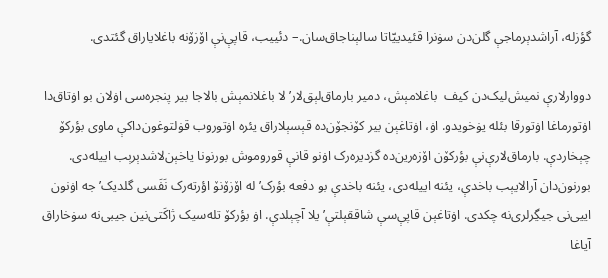گؤزله، آراشدېرماجې گلن‌دن سۏنرا قئیدییّاتا سالېناجاق‌سان.– دئییب، قاپې‌نې اۆزۆنه باغلایاراق گئتدی.

دووارلارې نمیش‌لیک‌دن کیف  باغلامېش، دمیر بارماق‌لېق‌لار’لا باغلانمېش بالاجا بیر پنجره‌سی اۏلان بو اۏتاق‌دا اۏتورماغا اۏتورقا بئله یۏخویدو. اۏ، اۏتاغېن بیر کۆنجۆن‌ده‌ قېسېلاراق یئره اۏتوروب قۏلتوغون‌داکې ماوی بؤرکۆ چېخاردې. بارماق‌لارې‌نې بؤرکۆن اۆزه‌رین‌ده‌ گزدیره‌رک اۏنو قانې قوروموش بورنونا یاخېن‌لاشدېرېب اییله‌دی. بورنون‌دان آرالایېب باخدې، یئنه اییله‌دی، یئنه باخدې بو دفعه‌ بؤرک’له اۆزۆنۆ اؤرته‌رک نَفَسی گلدیک’جه اۏنون اییی‌نی جیڲرلری‌نه چکدی. اۏتاغېن قاپې‌سې شاققېلتې’یلا آچېلدې. اۏ بؤرکۆ تله‌سیک ژاکَتی‌نین جیبی‌نه‌ سۏخاراق آیاغا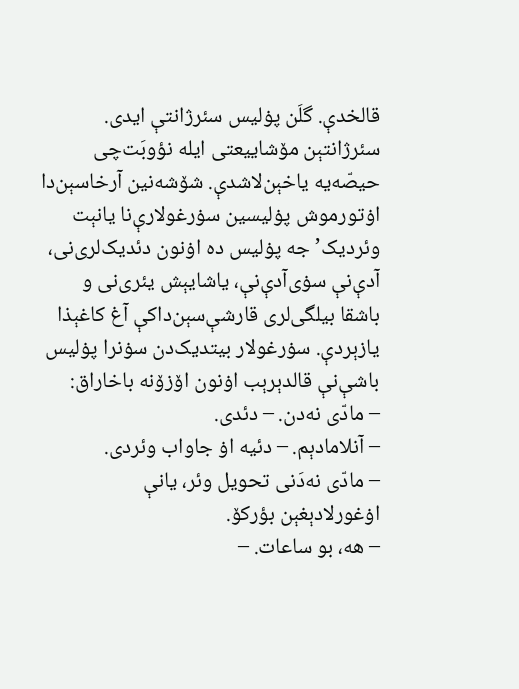قالخدې. گلَن پۏلیس سئرژانتې ایدی. سئرژانتېن مۆشاییعتی ایله نؤوبَت‌چی حیصّه‌‌یه یاخېن‌لاشدې. شۆشه‌نین آرخاسېن‌دا اۏتورموش پۏلیسین سۏرغولارې‌نا يانېت وئردیک’جه پۏلیس ده اۏنون دئدیک‌لری‌نی، آدې‌نې سۏی‌آدې‌نې، یاشایېش یئری‌نی و باشقا بیلگی‌لری قارشې‌سېن‌داکې آغ کاغېذا یازېردې. سۏرغولار بیتدیک‌دن سۏنرا پۏلیس باشې‌نې قالدېرېب اۏنون اۆزۆنه باخاراق:
– مادّی نه‌دن. – دئدی.
– آنلامادېم. – دئیه اۏ جاواب وئردی.
– مادّی نه‌دَنی تحویل وئر، یانې اۏغورلادېغېن بؤرکۆ.
– هه، بو ساعات. –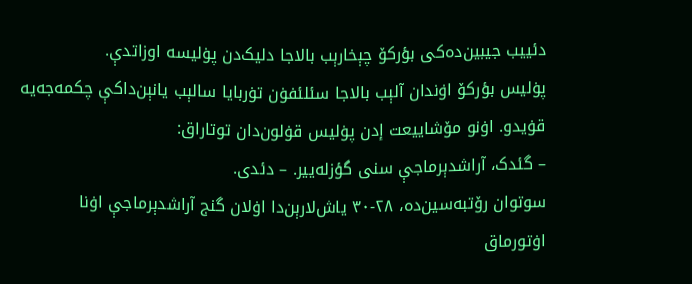دئییب جیبین‌ده‌کی بؤرکۆ چېخارېب بالاجا دلیک‌دن پۏلیسه اوزاتدې.
پۏلیس بؤرکۆ اۏندان آلېب بالاجا سئلئفۏن تۏربایا سالېب یانېن‌داکې چکمه‌جه‌یه قۏیدو. اۏنو مۆشاییعت إدن پۏلیس قۏلون‌دان توتاراق:
– گئدک، آراشدېرماجې سنی گؤزله‌ییر. – دئدی.
سوتوان رۆتبه‌سین‌ده، ۲۸-۳۰ یاش‌لارېن‌دا اۏلان گنج آراشدېرماجې اۏنا اۏتورماق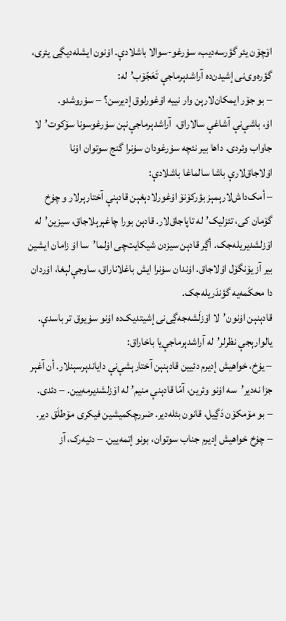اۆچۆن یئر گؤرسه‌دیب، سۏرغو-سوالا باشلادې. اۏنون ایشله‌دیڲی یئری، گؤره‌وی‌نی إشیدن‌ده آراشدېرماجې تَعَجّۆب‌’له:
– بو جۆر ایمکان‌لارېن وار نییه اۏغورلوق إدیرسن؟ – سۏروشدو.
اۏ، باشې‌نې آشاغې سالاراق،  آراشدېرماجې‌نېن سۏرغوسونا سۆکوت’لا جاواب وئردی. داها بیر نئچه سۏرغودان سۏنرا گنج سوتوان اۏنا اۏلاجاق‌لارې باشا سالماغا باشلادې:
– أمک‌داش‌لارېمېز بؤرکۆنۆ اۏغورلادېغېن قادېنې آختارېرلار و چۏخ گۆمان کی، تئزلیک’له‌ تاپاجاق‌لار. قادېن بورا چاغېرېلاجاق، سیزین’له اۆزلشدیریله‌جک. أڲر قادېن سیزدن شیکایت‌چی اۏلما’سا اۏ زامان ایشین بیر آز یۆنگۆل اۏلاجاق. اۏندان سۏنرا ایش باغلاناراق، ساوجې‌لېغا، اۏردان دا محکَمه‌یه گؤندَریله‌جک.
قادېنېن اۏنون’لا اۆزلَشه‌جه‌ڲی‌نی إشیتدیک‌ده اۏنو سۏیوق تر باسدې. یالوارېجې نظرلر’له‌ آراشدېرماجې‌یا باخاراق:
– یۏخ، خواهیش إدیرم دئیین قادېنېن آختارېشې‌نې دایاندېرسېنلار. أن آغېر جزا نه‌دیر’سه اۏنو وئرین، آمّا قادېنې منیم’له‌ اۆزلشدیرمه‌یین. – دئدی.
– بو مۆمکۆن دَڲیل، قانون بئله‌دیر. ضررچکمیشین فیکری مۆطلَق دیر.
– چۏخ خواهیش إدیرم جناب سوتوان، بونو إتمه‌یین. – دئیه‌رک، آز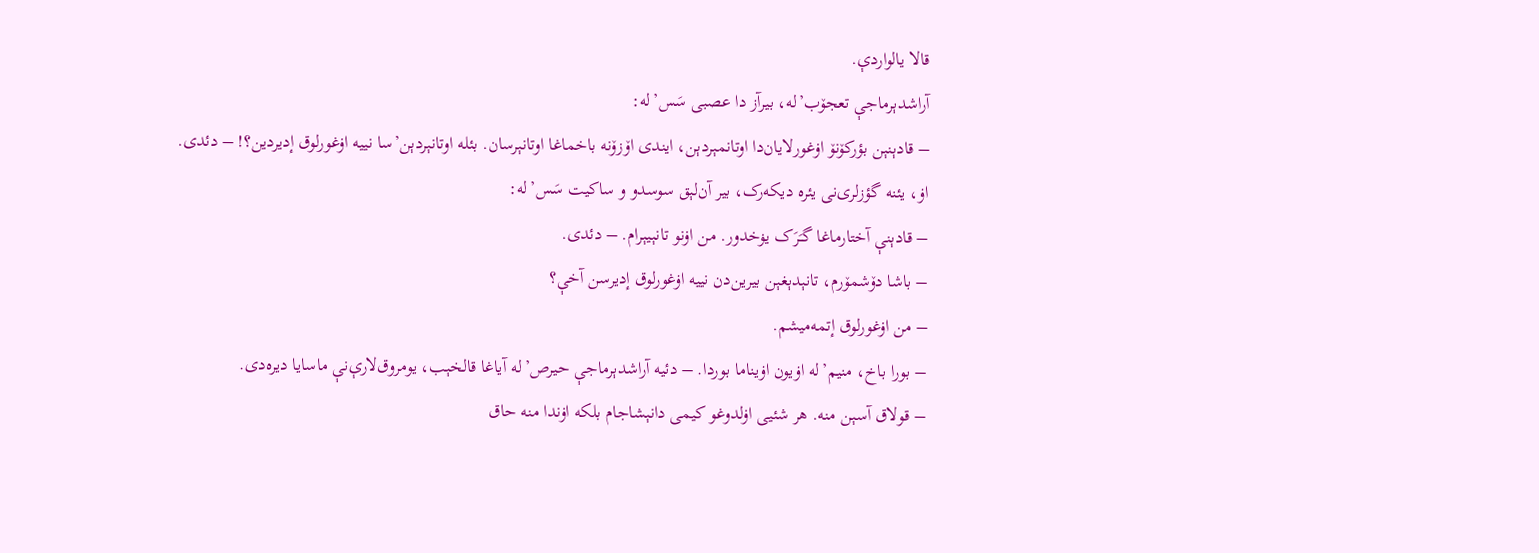قالا یالواردې.
آراشدېرماجې تعجۆب’له، بیرآز دا عصبی سَس’له‌:
– قادېنېن بؤرکۆنۆ اۏغورلایان‌دا اوتانمېردېن، ایندی اۆزۆنه باخماغا اوتانېرسان. بئله اوتانېردېن’سا نییه اۏغورلوق إدیردین؟! – دئدی.
اۏ، یئنه گؤزلری‌نی یئره دیکه‌رک، بیر آن‌لېق سوسدو و ساکیت سَس’له‌:
– قادېنې آختارماغا گـَرَک یۏخدور. من اۏنو تانېیېرام. – دئدی.
– باشا دۆشمۆرم، تانېدېغېن بیرین‌دن نییه اۏغورلوق إدیرسن آخې؟
– من اۏغورلوق إتمه‌میشم.
– بورا باخ، منیم’له‌ اۏیون اۏیناما بوردا. – دئیه آراشدېرماجې حیرص’له آیاغا قالخېب، یومروق‌لارې‌نې ماسایا دیره‌دی.
– قولاق آسېن منه. هر شئیی اۏلدوغو کیمی دانېشاجام بلکه اۏندا منه حاق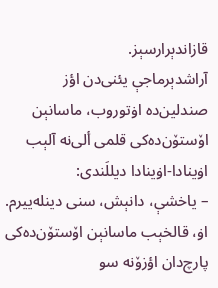قازاندېرارسېز.
آراشدېرماجې یئنی‌دن اؤز صندلین‌ده اۏتوروب، ماسانېن اۆستۆن‌ده‌کی قلمی ألی‌نه‌ آلېب اۏینادا-اۏینادا دیللَندی:
– یاخشې، دانېش، سنی دینله‌ییرم.
اۏ، قالخېب ماسانېن اۆستۆن‌ده‌کی پارچ‌دان اؤزۆنه سو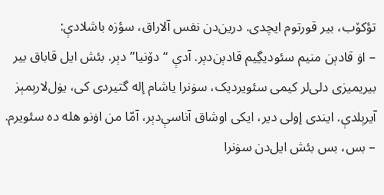تؤکۆب، بیر قورتوم ایچدی. درین‌دن نفس آلاراق، سؤزه باشلادې:
– اۏ قادېن منیم سئودیڲیم قادېن‌دېر. آدې “دۆنیا”دېر. بئش ایل قاباق بیر بیریمیزی دلی‌لر کیمی سئویردیک، سۏنرا یاشام إله گتیردی کی، یۏل‌لارېمېز آیرېلدې. ایندی إولی دیر، ایکی اوشاق آناسې‌دېر، آمّا من اۏنو هله ده سئویرم.
– بس، بس بئش ایل‌دن سۏنرا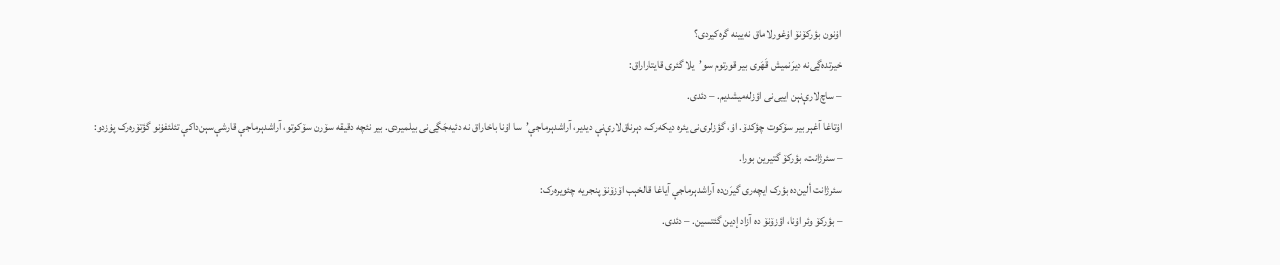اۏنون بؤرکۆنۆ اۏغورلاماق نه‌یینه گره‌کیردی؟
خیرتده‌ڲی‌نه دیرَنمیش قَهَری بیر قورتوم سو’یلا گئری قایتاراراق:
– ساچ‌لارې‌نېن اییی‌نی اؤزله‌میشدیم. – دئدی.
اۏتاغا آغېر بیر سۆکوت چؤکدۆ. اۏ، گؤزلری‌نی یئره دیکه‌رک، دېرناق‌لارې‌نې دیدیر، آراشدېرماجې’سا اۏنا باخاراق نه دئیه‌جَڲی‌نی بیلمیردی. بیر نئچه دقیقه سۆرن سۆکوتو، آراشدېرماجې قارشې‌سېن‌داکې تئلئفۏنو گؤتۆره‌رک پۏزدو:
– سئرژانت، بؤرکۆ گتیرین بورا.
سئرژانت ألین‌ده‌ بؤرک ایچه‌ری‌ گیرَن‌ده‌ آراشدېرماجې آیاغا قالخېب اۆزۆنۆ پنجریه چئویره‌رک:
– بؤرکۆ وئر اۏنا، اؤزۆنۆ ده آزاد إدین گئتسین. – دئدی.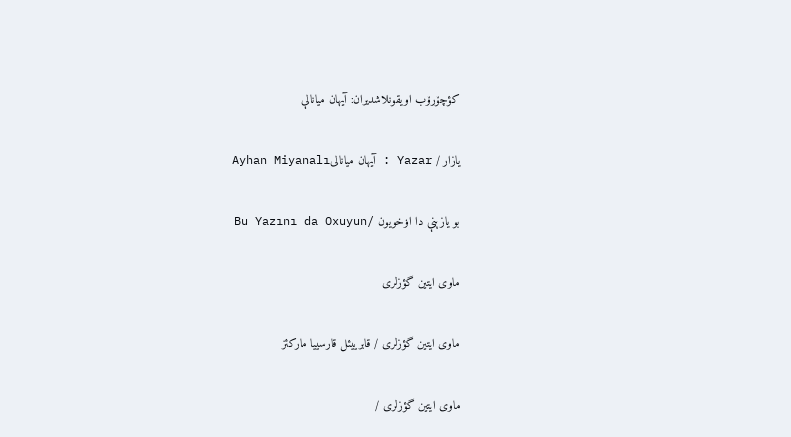کؤچۆرۆب اویقونلاشدیران: آیهان میانالې

یازار / Yazar : آیهان میانالیAyhan Miyanalı

بو یازېنې دا اۏخویون /Bu Yazını da Oxuyun

ماوی ایتین گؤزلری

ماوی ایتین گؤز‌لری / قابرییئل قارسییا مارکئز

ماوی ایتین گؤز‌لری /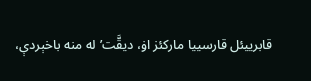قابرییئل قارسییا مارکئز اۏ، دیقَّت’له‌ منه‌ باخېردې،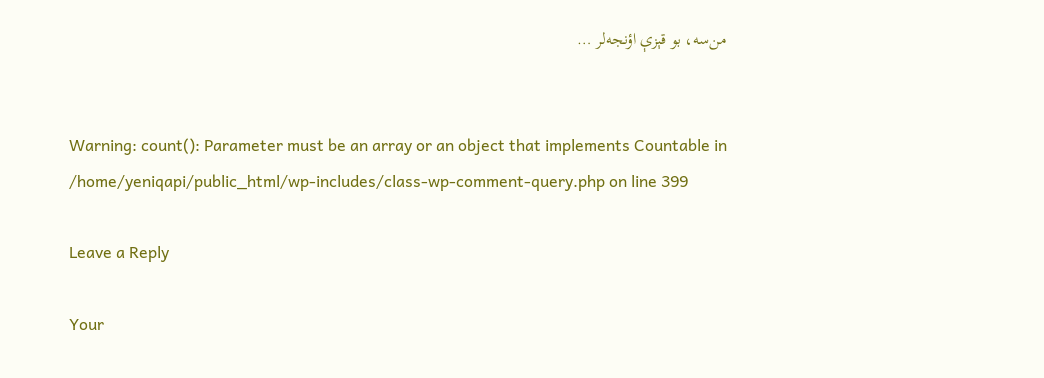من‌سه، بو قېزې اؤنجه‌لر …


Warning: count(): Parameter must be an array or an object that implements Countable in /home/yeniqapi/public_html/wp-includes/class-wp-comment-query.php on line 399

Leave a Reply

Your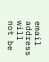email address will not be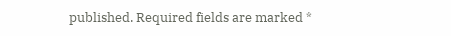published. Required fields are marked *